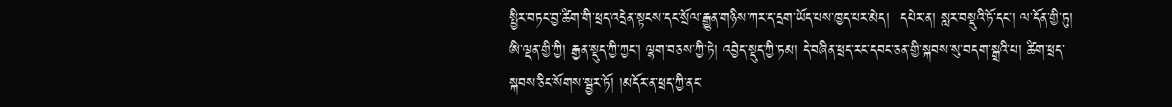སྤྱིར་བཏང་བྱ་ཚིག་གི་ཕྲད་འདྲེན་སྟངས་དང་སྲོལ་རྒྱུན་གཉིས་ཀར་ད་དྲག་ཡོད་པས་ཁྱད་པར་མེད།  དཔེར་ན། སླར་བསྡུའི་ཏོ་དང་། ལ་དོན་གྱི་ཏུ། ཨི་ལྡན་གྱི་ཀྱི། རྒྱན་སྡུད་ཀྱི་ཀྱང་། ལྷག་བཅས་ཀྱི་ཏེ། འབྱེད་སྡུད་ཀྱི་ཏམ། དེ་བཞིན་ཕྲད་རང་དབང་ཅན་གྱི་སྐབས་སུ་བདག་སྒྲའི་པ། ཚིག་ཕྲད་སྐབས་ཅིང་སོགས་སྦྱར་ཏོ། །མདོར་ན་ཕྲད་ཀྱི་ནང་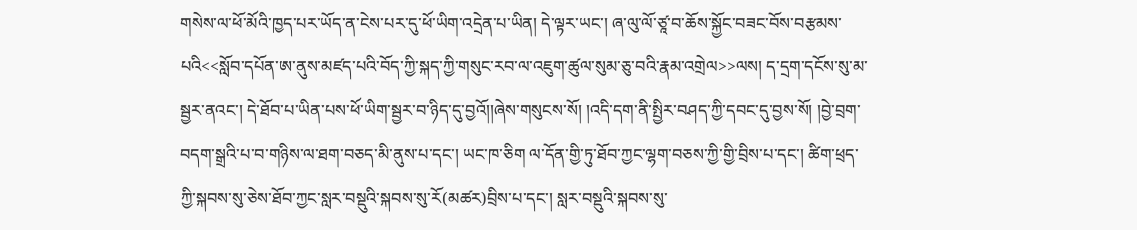གསེས་ལ་ཕོ་མོའི་ཁྱད་པར་ཡོད་ན་ངེས་པར་དུ་ཕོ་ཡིག་འདྲེན་པ་ཡིན། དེ་ལྟར་ཡང་། ཞ་ལུ་ལོ་ཙཱ་བ་ཆོས་སྐྱོང་བཟང་བོས་བརྩམས་པའི<<སློབ་དཔོན་ཨ་ནུས་མཛད་པའི་བོད་ཀྱི་སྐད་ཀྱི་གསུང་རབ་ལ་འཇུག་ཚུལ་སུམ་ཅུ་བའི་རྣམ་འགྲེལ>>ལས། ད་དྲག་དངོས་སུ་མ་སྦྱར་ནའང་། དེ་ཐོབ་པ་ཡིན་པས་ཕོ་ཡིག་སྦྱར་བ་ཉིད་དུ་བྱའོ།།ཞེས་གསུངས་སོ། །འདི་དག་ནི་སྤྱིར་བཤད་ཀྱི་དབང་དུ་བྱས་སོ། །བྱེ་བྲག་བདག་སྒྲའི་པ་བ་གཉིས་ལ་ཐག་བཅད་མི་ནུས་པ་དང་། ཡང་ཁ་ཅིག ལ་དོན་གྱི་ཏུ་ཐོབ་ཀྱང་ལྷག་བཅས་ཀྱི་གྱི་བྲིས་པ་དང་། ཚིག་ཕྲད་ཀྱི་སྐབས་སུ་ཅེས་ཐོབ་ཀྱང་སླར་བསྡུའི་སྐབས་སུ་རོ(མཚར)བྲིས་པ་དང་། སླར་བསྡུའི་སྐབས་སུ་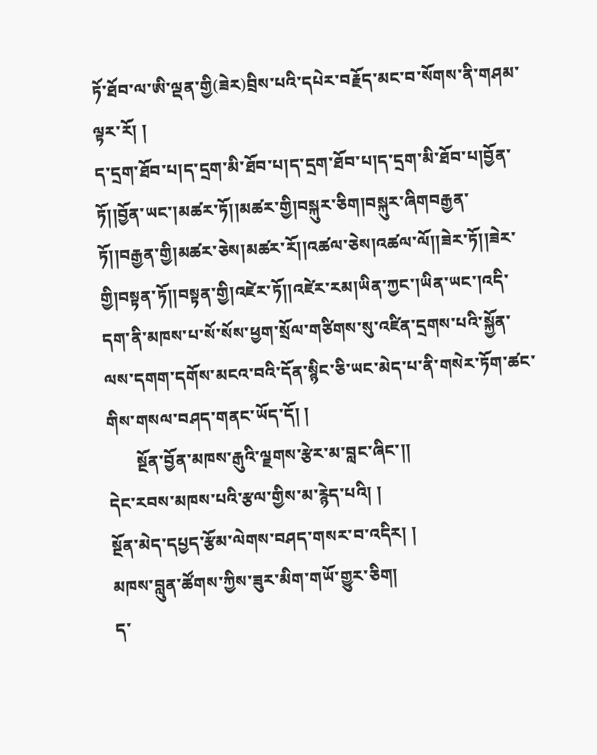ཏོ་ཐོབ་ལ་ཨི་ལྡན་གྱི(ཟེར)བྲིས་པའི་དཔེར་བརྗོད་མང་བ་སོགས་ནི་གཤམ་ལྟར་རོ། །
ད་དྲག་ཐོབ་པ།ད་དྲག་མི་ཐོབ་པ།ད་དྲག་ཐོབ་པ།ད་དྲག་མི་ཐོབ་པ།བྱོན་ཏོ།།བྱོན་ཡང་།མཚར་ཏོ།།མཚར་གྱི།བསྐུར་ཅིག།བསྐུར་ཞིགབརྒྱན་ཏོ།།བརྒྱན་གྱི།མཚར་ཅེས།མཚར་རོ།།འཚལ་ཅེས།འཚལ་ལོ།།ཟེར་ཏོ།།ཟེར་གྱི།བསྟན་ཏོ།།བསྟན་གྱི།འཛེར་ཏོ།།འཛེར་རམ།ཡིན་ཀྱང་།ཡིན་ཡང་།འདི་དག་ནི་མཁས་པ་སོ་སོས་ཕྱག་སྲོལ་གཙིགས་སུ་འཛིན་དྲགས་པའི་སྐྱོན་ལས་དགག་དགོས་མངའ་བའི་དོན་སྙིང་ཅི་ཡང་མེད་པ་ནི་གསེར་ཏོག་ཚང་གིས་གསལ་བཤད་གནང་ཡོད་དོ། །
       སྔོན་བྱོན་མཁས་རྒུའི་ལྗགས་རྩེར་མ་བླང་ཞིང་།།
དེང་རབས་མཁས་པའི་རྩལ་གྱིས་མ་རྙེད་པའི། །
སྔོན་མེད་དཔྱད་རྩོམ་ལེགས་བཤད་གསར་བ་འདིར། །
མཁས་བླུན་ཚོགས་ཀྱིས་ཟུར་མིག་གཡོ་གྱུར་ཅིག།
ད་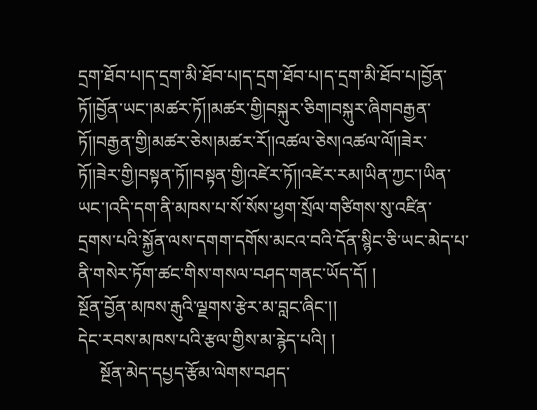དྲག་ཐོབ་པ།ད་དྲག་མི་ཐོབ་པ།ད་དྲག་ཐོབ་པ།ད་དྲག་མི་ཐོབ་པ།བྱོན་ཏོ།།བྱོན་ཡང་།མཚར་ཏོ།།མཚར་གྱི།བསྐུར་ཅིག།བསྐུར་ཞིགབརྒྱན་ཏོ།།བརྒྱན་གྱི།མཚར་ཅེས།མཚར་རོ།།འཚལ་ཅེས།འཚལ་ལོ།།ཟེར་ཏོ།།ཟེར་གྱི།བསྟན་ཏོ།།བསྟན་གྱི།འཛེར་ཏོ།།འཛེར་རམ།ཡིན་ཀྱང་།ཡིན་ཡང་།འདི་དག་ནི་མཁས་པ་སོ་སོས་ཕྱག་སྲོལ་གཙིགས་སུ་འཛིན་དྲགས་པའི་སྐྱོན་ལས་དགག་དགོས་མངའ་བའི་དོན་སྙིང་ཅི་ཡང་མེད་པ་ནི་གསེར་ཏོག་ཚང་གིས་གསལ་བཤད་གནང་ཡོད་དོ། །
སྔོན་བྱོན་མཁས་རྒུའི་ལྗགས་རྩེར་མ་བླང་ཞིང་།།
དེང་རབས་མཁས་པའི་རྩལ་གྱིས་མ་རྙེད་པའི། །
     སྔོན་མེད་དཔྱད་རྩོམ་ལེགས་བཤད་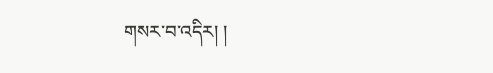གསར་བ་འདིར། །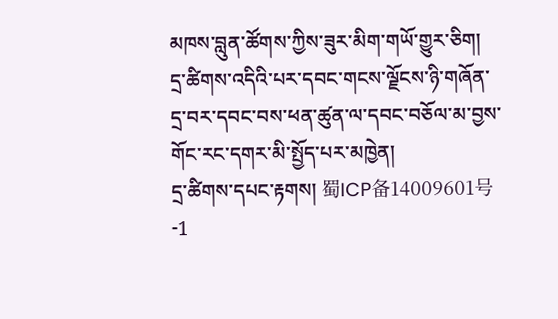མཁས་བླུན་ཚོགས་ཀྱིས་ཟུར་མིག་གཡོ་གྱུར་ཅིག།
དྲ་ཚིགས་འདིའི་པར་དབང་གངས་ལྗོངས་ཉི་གཞོན་དྲ་བར་དབང་བས་ཕན་ཚུན་ལ་དབང་བཅོལ་མ་བྱས་གོང་རང་དགར་མི་སྤྱོད་པར་མཁྱེན།
དྲ་ཚིགས་དཔང་རྟགས། 蜀ICP备14009601号-1